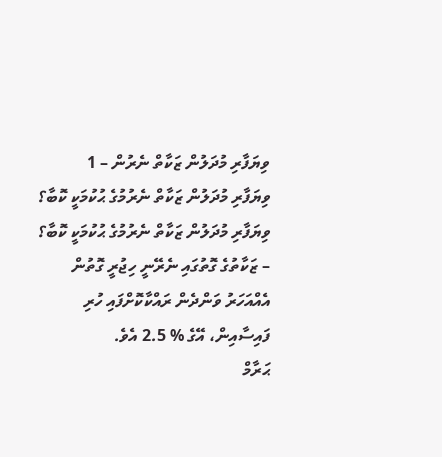ވިޔަފާރި މުދަލުން ޒަކާތް ނެރުން – 1
ވިޔަފާރި މުދަލުން ޒަކާތް ނެރުމުގެ ޙުކުމަކީ ކޮބާ؟
ވިޔަފާރި މުދަލުން ޒަކާތް ނެރުމުގެ ޙުކުމަކީ ކޮބާ؟
– ޒަކާތުގެ ގޮތުގައި ނެރޭނީ ހިޖުރީ ގޮތުން އެއްއަހަރު ވަންދެން ރައްކާކޮށްފައި ހުރި ފައިސާއިން، އޭގެ % 2.5 އެވެ.
ޙަރާމް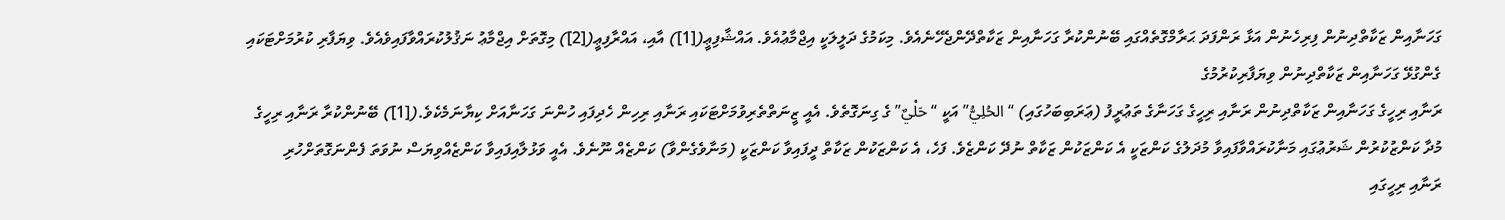ގަހަނާއިން ޒަކާތްދިނުން ފިރިހެނުން އަޅާ ރަންފަދަ ޙަރާމްގޮތެއްގައި ބޭނުންކުރާ ގަހަނާއިން ޒަކާތްދޭންޖެހޭނެއެވެ. މިކަމުގެ ދަލީލަކީ އިޖްމާޢުއެވެ. އައްޝާފިޢީ([1]) އާއި، އައްރާފިޢީ([2]) މިގޮތަށް އިޖްމާޢު ނަޤުލުކުރައްވާފައިވެއެވެ. ވިޔަފާރި ކުރުމަށްޓަކައި ގެންގުޅޭ ގަހަނާއިން ޒަކާތްދިނުން ވިޔަފާރިކުރުމުގެ
ރަނާއި ރިހީގެ ގަހަނާއިން ޒަކާތްދިނުން ރަނާއި ރިހީގެ ގަހަނާގެ ތަޢުރީފު (ޢަރަބިބަހުގައި) “الحُلِيُّ” އަކީ “حَلْيٌ” ގެ ގިނަގޮތެވެ. އެއީ ޒީނަތްތެރިވުމަށްޓަކައި ރަނާއި ރިހިން ހެދިފައި ހުންނަ ގަހަނާއަށް ކިޔާނަމެކެވެ.([1]) ބޭނުންކުރާ ރަނާއި ރިހީގެ
މުދާ ކަންޒުކުރުން ޝަރުޢުގައި މަނާކުރައްވާފައިވާ މުދަލުގެ ކަންޒަކީ އެ ކަންޒަކުން ޒަކާތް ނުދޭ ކަންޒެވެ. ފަހެ، އެ ކަންޒަކުން ޒަކާތް ދީފައިވާ ކަންޒަކީ (މަނާވެގެންވާ) ކަންޒެއް ނޫނެވެ. އެއީ ވަޅުލާއިފައިވާ ކަންޒެއްވިޔަސް ނުވަތަ ފެންނަގޮތަށްހުރި
ރަނާއި ރިހީގައި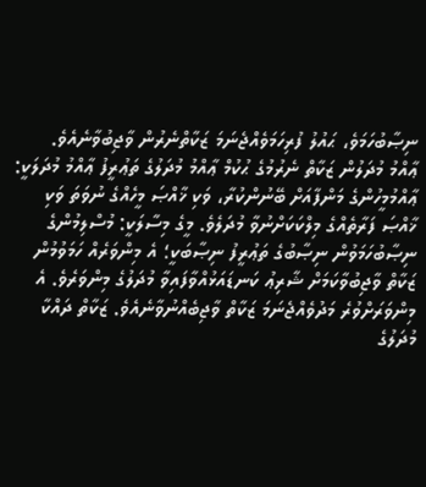ނިޞާބުހަމަވެ، ޙައުލު ފުރިހަމަވެއްޖެނަމަ ޒަކާތްނެރުން ވާޖިބުވާނެއެވެ.
ޢާއްމު މުދަލުން ޒަކާތް ނެރުމުގެ ޙުކުމް ޢާއްމު މުދަލުގެ ތަޢުރީފު ޢާއްމު މުދަލަކީ: ޢާއްމުމީހުންގެ މަންފާއަށް ބޭނުންކުރާ، ވަކި ޚާއްޞަ މީހެއްގެ ނުވަތަ ވަކި ޚާއްޞަ ފަރާތެއްގެ މިލްކަކަށްނުވާ މުދަލެވެ. މީގެ މިސާލަކީ: މުސްލިމުންގެ
ނިޞާބުހަމަވުން ނިޞާބުގެ ތަޢުރީފު ނިޞާބަކީ؛ އެ މިންވަރެއް ހަމަވުމުން ޒަކާތް ވާޖިބުވާކަމަށް ޝާރިޢު ކަނޑައަޅުއްވާފައިވާ މުދަލުގެ މިންވަރެވެ. އެ މިންވަރަށްވުރެ މަދުވެއްޖެނަމަ ޒަކާތް ވާޖިބެއްނުވާނެއެވެ. ޒަކާތް ދައްކާ މުދަލުގެ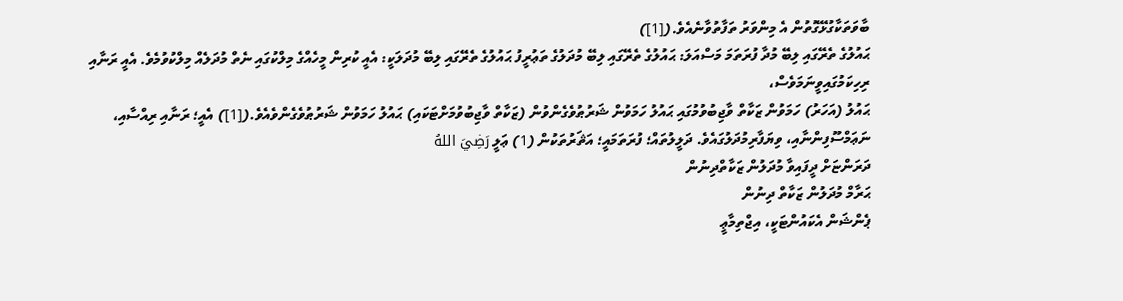ބާވަތަކާގުޅޭގޮތުން އެ މިންވަރު ތަފާތުވާނެއެވެ.([1])
ޙައުލުގެ ތެރޭގައި ލިބޭ މުދާ ފުރަތަމަ މަސްއަލަ: ޙައުލުގެ ތެރޭގައި ލިބޭ މުދަލުގެ ތަޢުރީފު ޙައުލުގެ ތެރޭގައި ލިބޭ މުދަލަކީ: އެއީ ކުރިން މީހެއްގެ މިލްކުގައި ނެތް މުދަލެއް މިލްކުވުމެވެ. އެއީ ރަނާއި ރިހިކަމުގައިވީނަމަވެސް،
ޙައުލު (އަހަރު) ހަމަވުން ޒަކާތް ވާޖިބުވުމުގައި ޙައުލު ހަމަވުން ޝަރުޠުވެގެންވުން (ޒަކާތް ވާޖިބުވުމަށްޓަކައި) ޙައުލު ހަމަވުން ޝަރުޠުވެގެންވެއެވެ.([1]) އެއީ؛ ރަނާއި ރިއްސާއި، ނަޢަމްސޫފިންނާއި، ވިޔަފާރިމުދަލުގައެވެ. ދަލީލުތައް؛ ފުރަތަމައީ؛ އަޘަރުތަކުން (1) ޢަލީ رَضِيَ اللهُ
ދަރަންޏަށް ދީފައިވާ މުދަލުން ޒަކާތްދިނުން
ޙަރާމް މުދަލުން ޒަކާތް ދިނުން
ޕެންޝަން އެކައުންޓަކީ، އިޖްތިމާޢީ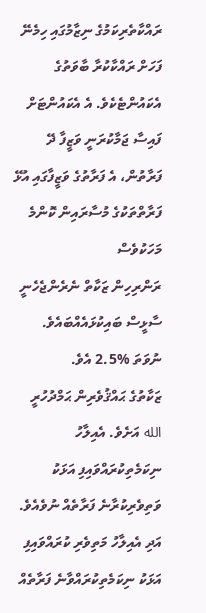ރައްކާތެރިކަމުގެ ނިޒާމުގައި ހިމެނޭ ފަހަށް ރައްކާކުރާ ބާވަތުގެ އެކައުންޓެކެވެ. އެ އެކައުންޓަށް ފައިސާ ޖަމާކުރަނީ ވަޒީފާ ދޭ ފަރާތުން، އެ ފަރާތުގެ ވަޒީފާގައި އުޅޭ ފަރާތްތަކުގެ މުސާރައިން ކޮންމެ މަހަކުވެސް
ރަންރިހިން ޒަކާތް ނެރެންޖެހެނީ ސާޅީސް ބައިކުޅައެއްބައެވެ. ނުވަތަ %2.5 އެވެ.
ޒަކާތުގެ ޙައްޤުވެރިން ޙަމްދުހުރީ الله އަށެވެ. އެއިލާހު ނިކަމެތިކުރައްވައިފި އަޅަކު ވަތިވެރިކުރާނެ ފަރާތެއް ނުވެއެވެ. އަދި އެއިލާހު މަތިވެރި ކުރައްވައިފި އަޅަކު ނިކަމެތިކުރައްވާނެ ފަރާތެއް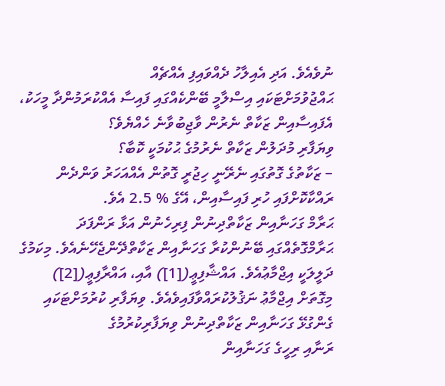ނުވެއެވެ. އަދި އެއިލާހު ދެއްވައިފި އެއްޗެއް
ޙައްޖުވުމަށްޓަކައި އިސްލާމީ ބޭންކެއްގައި ފައިސާ އެއްކުރަމުންދާ މީހަކު، އެފައިސާއިން ޒަކާތް ނެރުން ވާޖިބުވާނެ ހެއްޔެވެ؟
ވިޔަފާރި މުދަލުން ޒަކާތް ނެރުމުގެ ޙުކުމަކީ ކޮބާ؟
– ޒަކާތުގެ ގޮތުގައި ނެރޭނީ ހިޖުރީ ގޮތުން އެއްއަހަރު ވަންދެން ރައްކާކޮށްފައި ހުރި ފައިސާއިން، އޭގެ % 2.5 އެވެ.
ޙަރާމް ގަހަނާއިން ޒަކާތްދިނުން ފިރިހެނުން އަޅާ ރަންފަދަ ޙަރާމްގޮތެއްގައި ބޭނުންކުރާ ގަހަނާއިން ޒަކާތްދޭންޖެހޭނެއެވެ. މިކަމުގެ ދަލީލަކީ އިޖްމާޢުއެވެ. އައްޝާފިޢީ([1]) އާއި، އައްރާފިޢީ([2]) މިގޮތަށް އިޖްމާޢު ނަޤުލުކުރައްވާފައިވެއެވެ. ވިޔަފާރި ކުރުމަށްޓަކައި ގެންގުޅޭ ގަހަނާއިން ޒަކާތްދިނުން ވިޔަފާރިކުރުމުގެ
ރަނާއި ރިހީގެ ގަހަނާއިން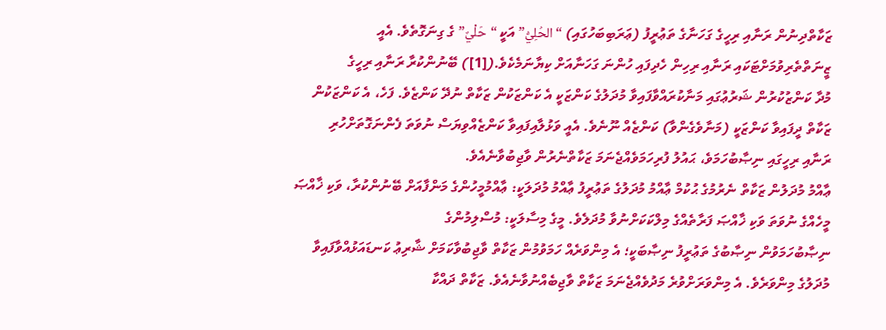ޒަކާތްދިނުން ރަނާއި ރިހީގެ ގަހަނާގެ ތަޢުރީފު (ޢަރަބިބަހުގައި) “الحُلِيُّ” އަކީ “حَلْيٌ” ގެ ގިނަގޮތެވެ. އެއީ ޒީނަތްތެރިވުމަށްޓަކައި ރަނާއި ރިހިން ހެދިފައި ހުންނަ ގަހަނާއަށް ކިޔާނަމެކެވެ.([1]) ބޭނުންކުރާ ރަނާއި ރިހީގެ
މުދާ ކަންޒުކުރުން ޝަރުޢުގައި މަނާކުރައްވާފައިވާ މުދަލުގެ ކަންޒަކީ އެ ކަންޒަކުން ޒަކާތް ނުދޭ ކަންޒެވެ. ފަހެ، އެ ކަންޒަކުން ޒަކާތް ދީފައިވާ ކަންޒަކީ (މަނާވެގެންވާ) ކަންޒެއް ނޫނެވެ. އެއީ ވަޅުލާއިފައިވާ ކަންޒެއްވިޔަސް ނުވަތަ ފެންނަގޮތަށްހުރި
ރަނާއި ރިހީގައި ނިޞާބުހަމަވެ، ޙައުލު ފުރިހަމަވެއްޖެނަމަ ޒަކާތްނެރުން ވާޖިބުވާނެއެވެ.
ޢާއްމު މުދަލުން ޒަކާތް ނެރުމުގެ ޙުކުމް ޢާއްމު މުދަލުގެ ތަޢުރީފު ޢާއްމު މުދަލަކީ: ޢާއްމުމީހުންގެ މަންފާއަށް ބޭނުންކުރާ، ވަކި ޚާއްޞަ މީހެއްގެ ނުވަތަ ވަކި ޚާއްޞަ ފަރާތެއްގެ މިލްކަކަށްނުވާ މުދަލެވެ. މީގެ މިސާލަކީ: މުސްލިމުންގެ
ނިޞާބުހަމަވުން ނިޞާބުގެ ތަޢުރީފު ނިޞާބަކީ؛ އެ މިންވަރެއް ހަމަވުމުން ޒަކާތް ވާޖިބުވާކަމަށް ޝާރިޢު ކަނޑައަޅުއްވާފައިވާ މުދަލުގެ މިންވަރެވެ. އެ މިންވަރަށްވުރެ މަދުވެއްޖެނަމަ ޒަކާތް ވާޖިބެއްނުވާނެއެވެ. ޒަކާތް ދައްކާ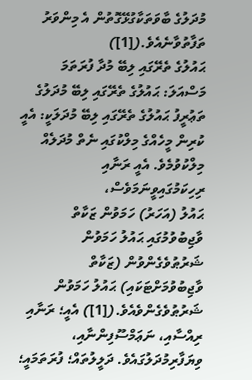މުދަލުގެ ބާވަތަކާގުޅޭގޮތުން އެ މިންވަރު ތަފާތުވާނެއެވެ.([1])
ޙައުލުގެ ތެރޭގައި ލިބޭ މުދާ ފުރަތަމަ މަސްއަލަ: ޙައުލުގެ ތެރޭގައި ލިބޭ މުދަލުގެ ތަޢުރީފު ޙައުލުގެ ތެރޭގައި ލިބޭ މުދަލަކީ: އެއީ ކުރިން މީހެއްގެ މިލްކުގައި ނެތް މުދަލެއް މިލްކުވުމެވެ. އެއީ ރަނާއި ރިހިކަމުގައިވީނަމަވެސް،
ޙައުލު (އަހަރު) ހަމަވުން ޒަކާތް ވާޖިބުވުމުގައި ޙައުލު ހަމަވުން ޝަރުޠުވެގެންވުން (ޒަކާތް ވާޖިބުވުމަށްޓަކައި) ޙައުލު ހަމަވުން ޝަރުޠުވެގެންވެއެވެ.([1]) އެއީ؛ ރަނާއި ރިއްސާއި، ނަޢަމްސޫފިންނާއި، ވިޔަފާރިމުދަލުގައެވެ. ދަލީލުތައް؛ ފުރަތަމައީ؛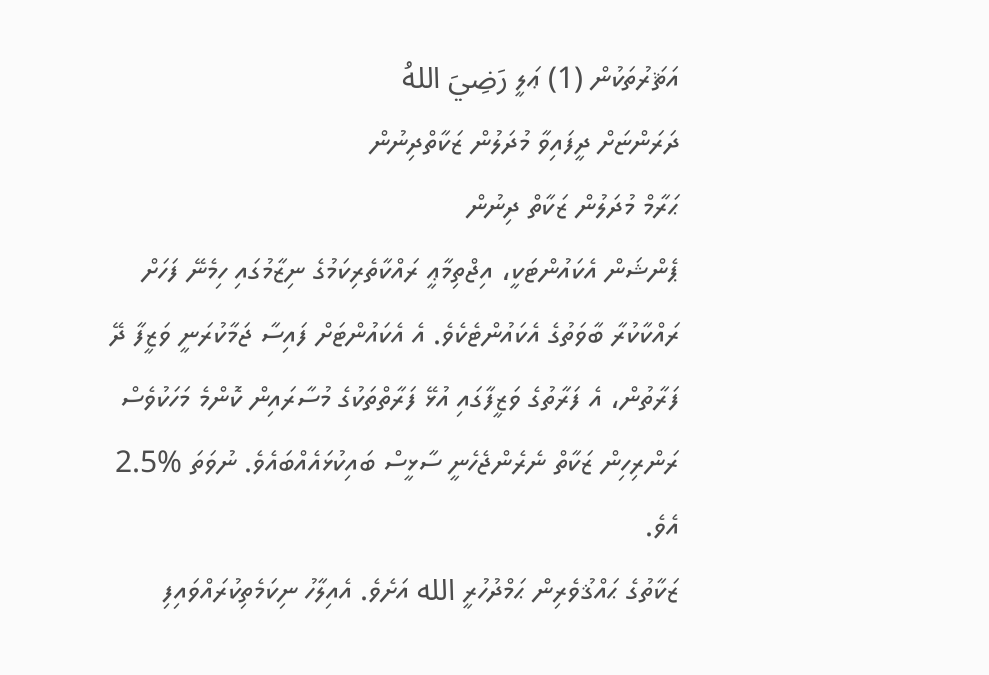އަޘަރުތަކުން (1) ޢަލީ رَضِيَ اللهُ
ދަރަންޏަށް ދީފައިވާ މުދަލުން ޒަކާތްދިނުން
ޙަރާމް މުދަލުން ޒަކާތް ދިނުން
ޕެންޝަން އެކައުންޓަކީ، އިޖްތިމާޢީ ރައްކާތެރިކަމުގެ ނިޒާމުގައި ހިމެނޭ ފަހަށް ރައްކާކުރާ ބާވަތުގެ އެކައުންޓެކެވެ. އެ އެކައުންޓަށް ފައިސާ ޖަމާކުރަނީ ވަޒީފާ ދޭ ފަރާތުން، އެ ފަރާތުގެ ވަޒީފާގައި އުޅޭ ފަރާތްތަކުގެ މުސާރައިން ކޮންމެ މަހަކުވެސް
ރަންރިހިން ޒަކާތް ނެރެންޖެހެނީ ސާޅީސް ބައިކުޅައެއްބައެވެ. ނުވަތަ %2.5 އެވެ.
ޒަކާތުގެ ޙައްޤުވެރިން ޙަމްދުހުރީ الله އަށެވެ. އެއިލާހު ނިކަމެތިކުރައްވައިފި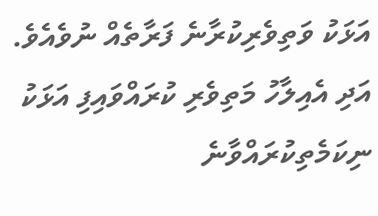އަޅަކު ވަތިވެރިކުރާނެ ފަރާތެއް ނުވެއެވެ. އަދި އެއިލާހު މަތިވެރި ކުރައްވައިފި އަޅަކު ނިކަމެތިކުރައްވާނެ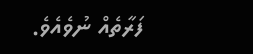ފަރާތެއް ނުވެއެވެ.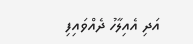އަދި އެއިލާހު ދެއްވައިފި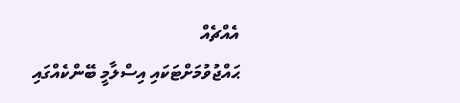އެއްޗެއް
ޙައްޖުވުމަށްޓަކައި އިސްލާމީ ބޭންކެއްގައި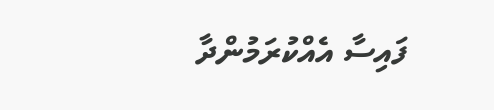ފައިސާ އެއްކުރަމުންދާ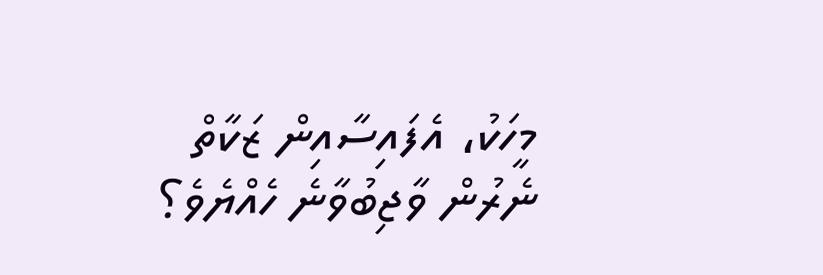މީހަކު، އެފައިސާއިން ޒަކާތް ނެރުން ވާޖިބުވާނެ ހެއްޔެވެ؟